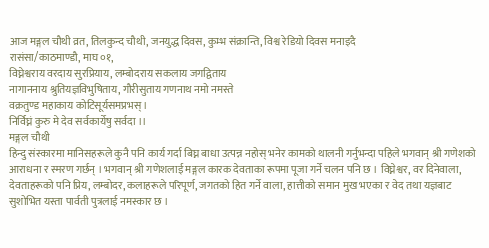आज मङ्गल चौथी व्रत, तिलकुन्द चौथी, जनयुद्ध दिवस, कुम्भ संक्रान्ति, विश्व रेडियो दिवस मनाइदै
रासंसा/काठमाण्डौ, माघ ०१,
विघ्नेश्वराय वरदाय सुरप्रियाय, लम्बोदराय सकलाय जगद्विताय
नागाननाय श्रुतियज्ञविभुषिताय, गौरीसुताय गणनाथ नमो नमस्ते
वक्रतुण्ड महाकाय कोटिसूर्यसमप्रभस् ।
निर्विघ्नं कुरु मे देव सर्वकार्येषु सर्वदा ।।
मङ्गल चौथी
हिन्दु संस्कारमा मानिसहरूले कुनै पनि कार्य गर्दा बिघ्न बाधा उत्पन्न नहोस् भनेर कामको थालनी गर्नुभन्दा पहिले भगवान् श्री गणेशको आराधना र स्मरण गर्छन् । भगवान् श्री गणेशलाई मङ्गल कारक देवताका रूपमा पूजा गर्ने चलन पनि छ । विघ्नेश्वर, वर दिनेवाला, देवताहरूको पनि प्रिय, लम्बोदर, कलाहरूले परिपूर्ण, जगतको हित गर्ने वाला, हात्तीको समान मुख भएका र वेद तथा यज्ञबाट सुशोभित यस्ता पार्वती पुत्रलाई नमस्कार छ ।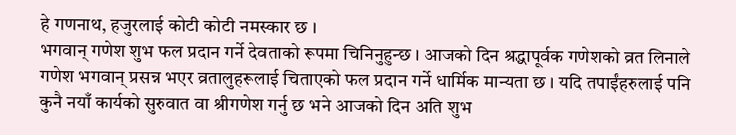हे गणनाथ, हजुरलाई कोटी कोटी नमस्कार छ ।
भगवान् गणेश शुभ फल प्रदान गर्ने देवताको रूपमा चिनिनुहुन्छ । आजको दिन श्रद्धापूर्वक गणेशको व्रत लिनाले गणेश भगवान् प्रसन्न भएर व्रतालुहरूलाई चिताएको फल प्रदान गर्ने धार्मिक मान्यता छ । यदि तपाईंहरुलाई पनि कुनै नयाँ कार्यको सुरुवात वा श्रीगणेश गर्नु छ भने आजको दिन अति शुभ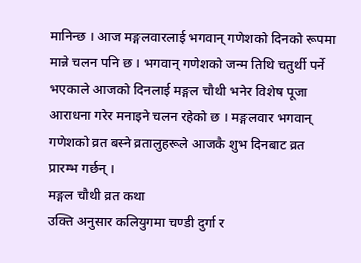मानिन्छ । आज मङ्गलवारलाई भगवान् गणेशको दिनको रूपमा मान्ने चलन पनि छ । भगवान् गणेशको जन्म तिथि चतुर्थी पर्ने भएकाले आजको दिनलाई मङ्गल चौथी भनेर विशेष पूजा आराधना गरेर मनाइने चलन रहेको छ । मङ्गलवार भगवान् गणेशको व्रत बस्ने व्रतालुहरूले आजकै शुभ दिनबाट व्रत प्रारम्भ गर्छन् ।
मङ्गल चौथी व्रत कथा
उक्ति अनुसार कलियुगमा चण्डी दुर्गा र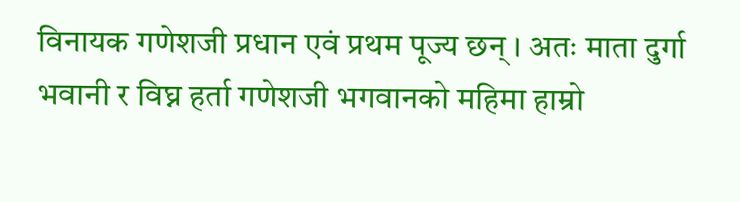विनायक गणेशजी प्रधान एवं प्रथम पूज्य छन् । अतः माता दुर्गा भवानी र विघ्न हर्ता गणेशजी भगवानको महिमा हाम्रो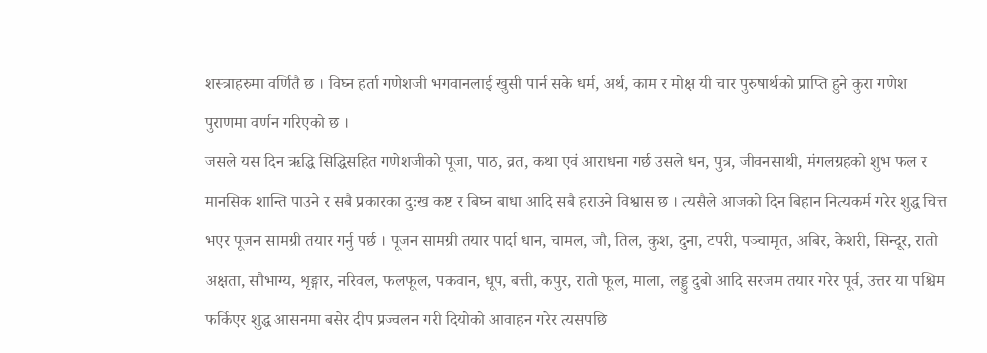शस्त्राहरुमा वर्णितै छ । विघ्न हर्ता गणेशजी भगवानलाई खुसी पार्न सके धर्म, अर्थ, काम र मोक्ष यी चार पुरुषार्थको प्राप्ति हुने कुरा गणेश पुराणमा वर्णन गरिएको छ ।
जसले यस दिन ऋद्धि सिद्धिसहित गणेशजीको पूजा, पाठ, व्रत, कथा एवं आराधना गर्छ उसले धन, पुत्र, जीवनसाथी, मंगलग्रहको शुभ फल र मानसिक शान्ति पाउने र सबै प्रकारका दुःख कष्ट र बिघ्न बाधा आदि सबै हराउने विश्वास छ । त्यसैले आजको दिन बिहान नित्यकर्म गरेर शुद्ध चित्त भएर पूजन सामग्री तयार गर्नु पर्छ । पूजन सामग्री तयार पार्दा धान, चामल, जौ, तिल, कुश, दुना, टपरी, पञ्चामृत, अबिर, केशरी, सिन्दूर, रातो अक्षता, सौभाग्य, शृङ्गार, नरिवल, फलफूल, पकवान, धूप, बत्ती, कपुर, रातो फूल, माला, लड्डु दुबो आदि सरजम तयार गरेर पूर्व, उत्तर या पश्चिम फर्किएर शुद्ध आसनमा बसेर दीप प्रज्वलन गरी दियोको आवाहन गरेर त्यसपछि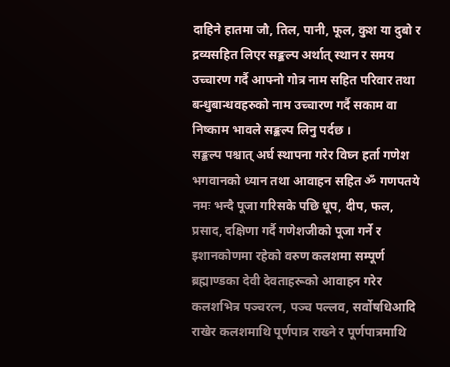दाहिने हातमा जौ, तिल, पानी, फूल, कुश या दुबो र द्रव्यसहित लिएर सङ्कल्प अर्थात् स्थान र समय उच्चारण गर्दै आफ्नो गोत्र नाम सहित परिवार तथा बन्धुबान्धवहरुको नाम उच्चारण गर्दै सकाम वा निष्काम भावले सङ्कल्प लिनु पर्दछ ।
सङ्कल्प पश्चात् अर्घ स्थापना गरेर विघ्न हर्ता गणेश भगवानको ध्यान तथा आवाहन सहित ॐ गणपतये नमः भन्दै पूजा गरिसके पछि धूप, दीप, फल, प्रसाद, दक्षिणा गर्दै गणेशजीको पूजा गर्ने र इशानकोणमा रहेको वरुण कलशमा सम्पूर्ण ब्रह्माण्डका देवी देवताहरूको आवाहन गरेर कलशभित्र पञ्चरत्न, पञ्च पल्लव, सर्वोषधिआदि राखेर कलशमाथि पूर्णपात्र राख्ने र पूर्णपात्रमाथि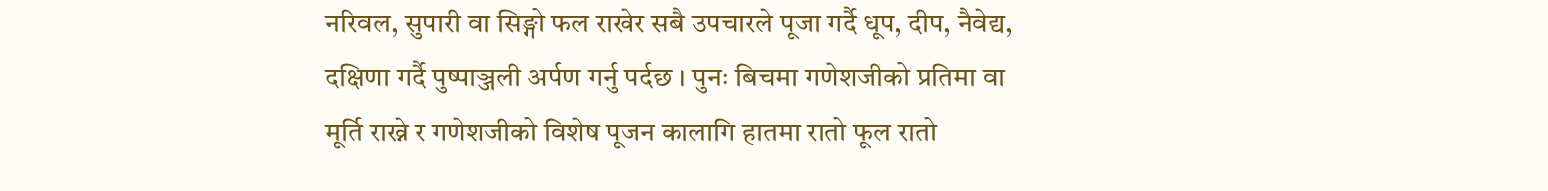नरिवल, सुपारी वा सिङ्गो फल राखेर सबै उपचारले पूजा गर्दै धूप, दीप, नैवेद्य, दक्षिणा गर्दै पुष्पाञ्जली अर्पण गर्नु पर्दछ । पुनः बिचमा गणेशजीको प्रतिमा वा मूर्ति राख्ने र गणेशजीको विशेष पूजन कालागि हातमा रातो फूल रातो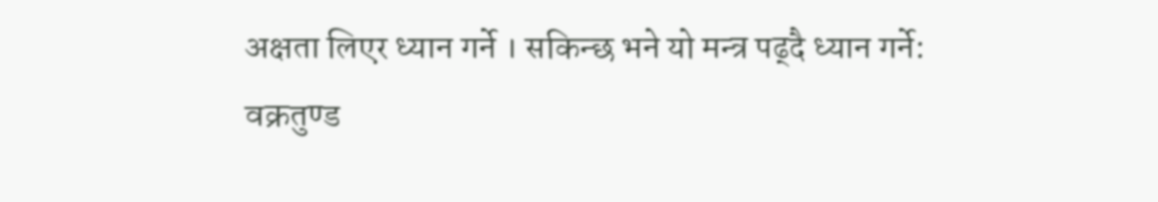अक्षता लिएर ध्यान गर्ने । सकिन्छ भने यो मन्त्र पढ्दै ध्यान गर्ने:
वक्रतुण्ड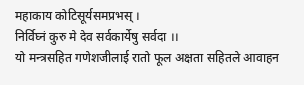महाकाय कोटिसूर्यसमप्रभस् ।
निर्विघ्नं कुरु मे देव सर्वकार्येषु सर्वदा ।।
यो मन्त्रसहित गणेशजीलाई रातो फूल अक्षता सहितले आवाहन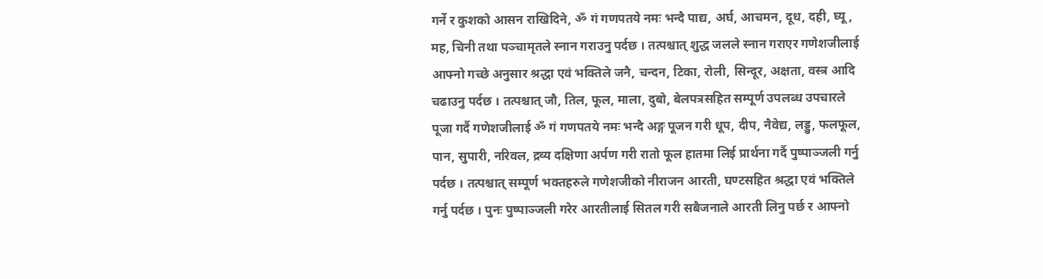गर्ने र कुशको आसन राखिदिने, ॐ गं गणपतये नमः भन्दै पाद्य, अर्घ, आचमन, दूध, दही, घ्यू, मह, चिनी तथा पञ्चामृतले स्नान गराउनु पर्दछ । तत्पश्चात् शुद्ध जलले स्नान गराएर गणेशजीलाई आफ्नो गच्छे अनुसार श्रद्धा एवं भक्तिले जनै, चन्दन, टिका, रोली, सिन्दूर, अक्षता, वस्त्र आदि चढाउनु पर्दछ । तत्पश्चात् जौ, तिल, फूल, माला, दुबो, बेलपत्रसहित सम्पूर्ण उपलब्ध उपचारले पूजा गर्दै गणेशजीलाई ॐ गं गणपतये नमः भन्दै अङ्ग पूजन गरी धूप, दीप, नैवेद्य, लड्डु, फलफूल, पान, सुपारी, नरिवल, द्रव्य दक्षिणा अर्पण गरी रातो फूल हातमा लिई प्रार्थना गर्दै पुष्पाञ्जली गर्नु पर्दछ । तत्पश्चात् सम्पूर्ण भक्तहरुले गणेशजीको नीराजन आरती, घण्टसहित श्रद्धा एवं भक्तिले गर्नु पर्दछ । पुनः पुष्पाञ्जली गरेर आरतीलाई सितल गरी सबैजनाले आरती लिनु पर्छ र आफ्नो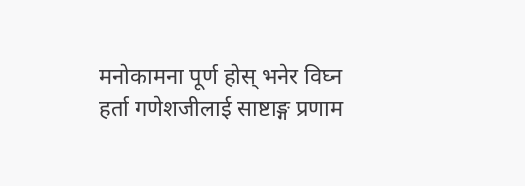मनोकामना पूर्ण होस् भनेर विघ्न हर्ता गणेशजीलाई साष्टाङ्ग प्रणाम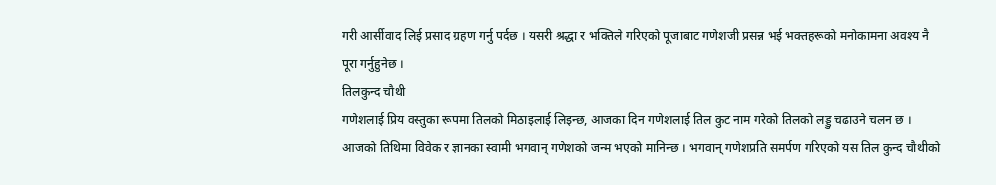गरी आर्सीवाद लिई प्रसाद ग्रहण गर्नु पर्दछ । यसरी श्रद्धा र भक्तिले गरिएको पूजाबाट गणेशजी प्रसन्न भई भक्तहरूको मनोकामना अवश्य नै पूरा गर्नुहुनेछ ।
तिलकुन्द चौथी
गणेशलाई प्रिय वस्तुका रूपमा तिलको मिठाइलाई लिइन्छ, आजका दिन गणेशलाई तिल कुट नाम गरेको तिलको लड्डु चढाउने चलन छ । आजको तिथिमा विवेक र ज्ञानका स्वामी भगवान् गणेशको जन्म भएको मानिन्छ । भगवान् गणेशप्रति समर्पण गरिएको यस तिल कुन्द चौथीको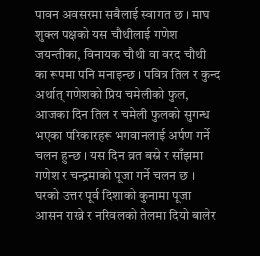पावन अवसरमा सबैलाई स्वागत छ । माघ शुक्ल पक्षको यस चौथीलाई गणेश जयन्तीका, विनायक चौथी वा वरद चौथी का रूपमा पनि मनाइन्छ । पवित्र तिल र कुन्द अर्थात् गणेशको प्रिय चमेलीको फुल, आजका दिन तिल र चमेली फुलको सुगन्ध भएका परिकारहरू भगवानलाई अर्पण गर्ने चलन हुन्छ । यस दिन व्रत बस्ने र साँझमा गणेश र चन्द्रमाको पूजा गर्ने चलन छ ।
घरको उत्तर पूर्व दिशाको कुनामा पूजा आसन राख्ने र नरिवलको तेलमा दियो बालेर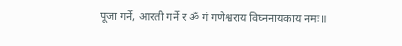पूजा गर्ने, आरती गर्ने र ॐ गं गणेश्वराय विघ्ननायकाय नमः॥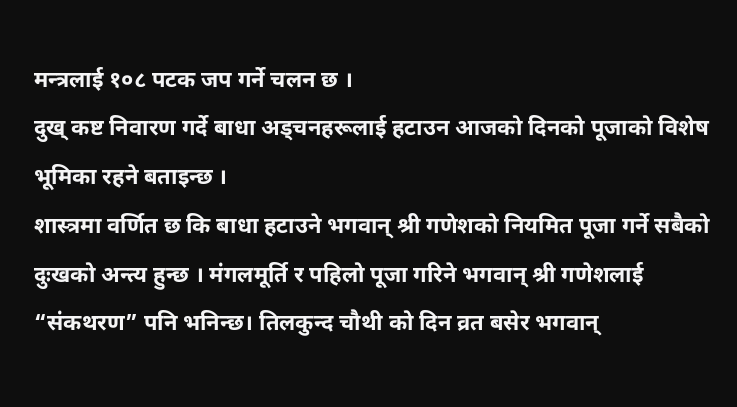मन्त्रलाई १०८ पटक जप गर्ने चलन छ ।
दुख् कष्ट निवारण गर्दे बाधा अड्चनहरूलाई हटाउन आजको दिनको पूजाको विशेष भूमिका रहने बताइन्छ ।
शास्त्रमा वर्णित छ कि बाधा हटाउने भगवान् श्री गणेशको नियमित पूजा गर्ने सबैको दुःखको अन्त्य हुन्छ । मंगलमूर्ति र पहिलो पूजा गरिने भगवान् श्री गणेशलाई “संकथरण” पनि भनिन्छ। तिलकुन्द चौथी को दिन व्रत बसेर भगवान्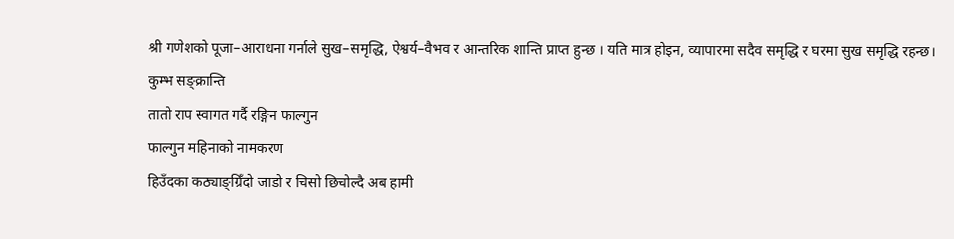श्री गणेशको पूजा–आराधना गर्नाले सुख–समृद्धि, ऐश्वर्य–वैभव र आन्तरिक शान्ति प्राप्त हुन्छ । यति मात्र होइन, व्यापारमा सदैव समृद्धि र घरमा सुख समृद्धि रहन्छ।
कुम्भ सङ्क्रान्ति
तातो राप स्वागत गर्दै रङ्गिन फाल्गुन
फाल्गुन महिनाको नामकरण
हिउँदका कठ्याङ्ग्रिँदो जाडो र चिसो छिचोल्दै अब हामी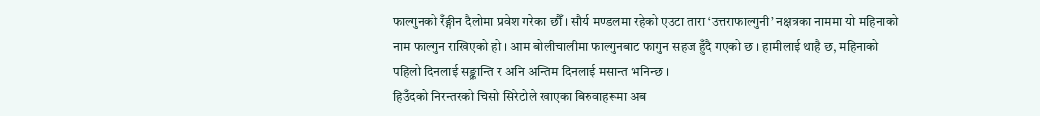फाल्गुनको रँङ्गीन दैलोमा प्रवेश गरेका छौँ । सौर्य मण्डलमा रहेको एउटा तारा ‘उत्तराफाल्गुनी’ नक्षत्रका नाममा यो महिनाको नाम फाल्गुन राखिएको हो । आम बोलीचालीमा फाल्गुनबाट फागुन सहज हुँदै गएको छ । हामीलाई थाहै छ, महिनाको पहिलो दिनलाई सङ्क्रान्ति र अनि अन्तिम दिनलाई मसान्त भनिन्छ ।
हिउँदको निरन्तरको चिसो सिरेटोले खाएका बिरुवाहरूमा अब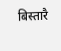बिस्तारै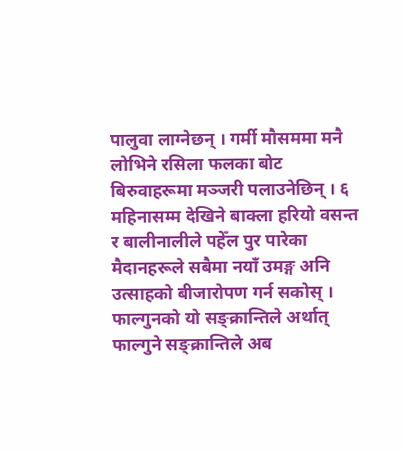पालुवा लाग्नेछन् । गर्मी मौसममा मनै लोभिने रसिला फलका बोट बिरुवाहरूमा मञ्जरी पलाउनेछिन् । ६ महिनासम्म देखिने बाक्ला हरियो वसन्त र बालीनालीले पहेँल पुर पारेका मैदानहरूले सबैमा नयाँ उमङ्ग अनि उत्साहको बीजारोपण गर्न सकोस् । फाल्गुनको यो सङ्क्रान्तिले अर्थात् फाल्गुने सङ्क्रान्तिले अब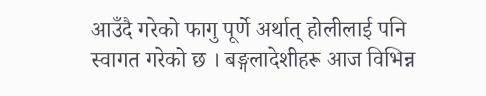आउँदै गरेको फागु पूर्णे अर्थात् होलीलाई पनि स्वागत गरेको छ । बङ्गलादेशीहरू आज विभिन्न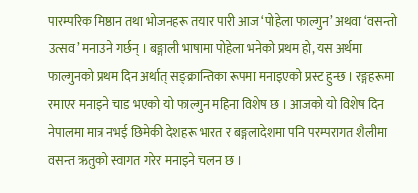पारम्परिक मिष्ठान तथा भोजनहरू तयार पारी आज ‘पोहेला फाल्गुन’ अथवा ‘वसन्तो उत्सव’ मनाउने गर्छन् । बङ्गाली भाषामा पोहेला भनेको प्रथम हो, यस अर्थमा फाल्गुनको प्रथम दिन अर्थात् सङ्क्रान्तिका रूपमा मनाइएको प्रस्ट हुन्छ । रङ्गहरूमा रमाएर मनाइने चाड भएको यो फाल्गुन महिना विशेष छ । आजको यो विशेष दिन नेपालमा मात्र नभई छिमेकी देशहरू भारत र बङ्गलादेशमा पनि परम्परागत शैलीमा वसन्त ऋतुको स्वागत गरेर मनाइने चलन छ ।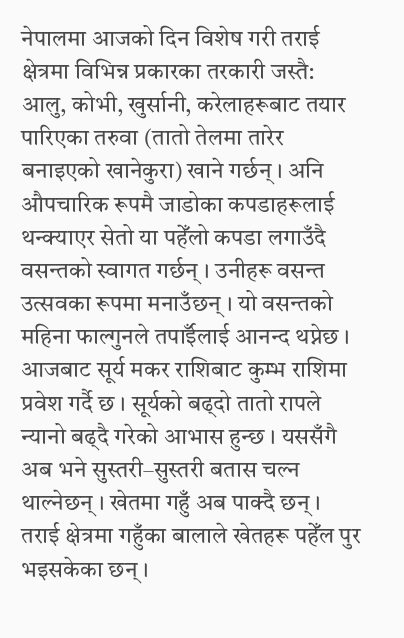नेपालमा आजको दिन विशेष गरी तराई क्षेत्रमा विभिन्न प्रकारका तरकारी जस्तै: आलु, कोभी, खुर्सानी, करेलाहरूबाट तयार पारिएका तरुवा (तातो तेलमा तारेर बनाइएको खानेकुरा) खाने गर्छन् । अनि औपचारिक रूपमै जाडोका कपडाहरूलाई थन्क्याएर सेतो या पहेँलो कपडा लगाउँदै वसन्तको स्वागत गर्छन् । उनीहरू वसन्त उत्सवका रूपमा मनाउँछन् । यो वसन्तको महिना फाल्गुनले तपाईँलाई आनन्द थप्नेछ । आजबाट सूर्य मकर राशिबाट कुम्भ राशिमा प्रवेश गर्दै छ । सूर्यको बढ्दो तातो रापले न्यानो बढ्दै गरेको आभास हुन्छ । यससँगै अब भने सुस्तरी–सुस्तरी बतास चल्न थाल्नेछन् । खेतमा गहुँ अब पाक्दै छन् । तराई क्षेत्रमा गहुँका बालाले खेतहरू पहेँल पुर भइसकेका छन् ।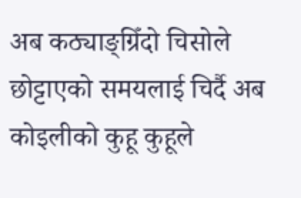अब कठ्याङ्ग्रिँदो चिसोले छोट्टाएको समयलाई चिर्दै अब कोइलीको कुहू कुहूले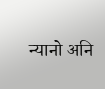न्यानो अनि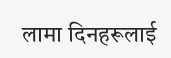लामा दिनहरूलाई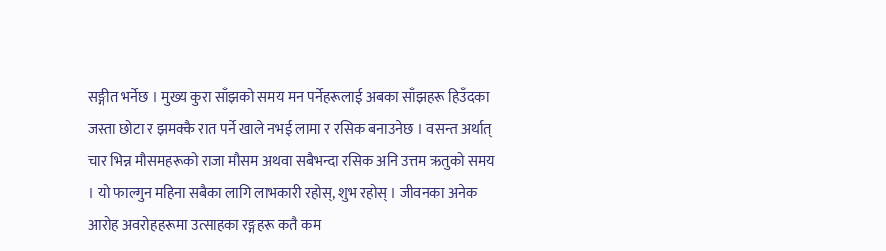सङ्गीत भर्नेछ । मुख्य कुरा साँझको समय मन पर्नेहरूलाई अबका साँझहरू हिउँदका जस्ता छोटा र झमक्कै रात पर्ने खाले नभई लामा र रसिक बनाउनेछ । वसन्त अर्थात् चार भिन्न मौसमहरूको राजा मौसम अथवा सबैभन्दा रसिक अनि उत्तम ऋतुको समय । यो फाल्गुन महिना सबैका लागि लाभकारी रहोस्, शुभ रहोस् । जीवनका अनेक आरोह अवरोहहरूमा उत्साहका रङ्गहरू कतै कम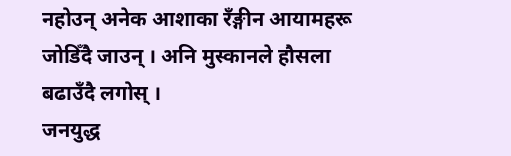नहोउन् अनेक आशाका रँङ्गीन आयामहरू जोडिँदै जाउन् । अनि मुस्कानले हौसला बढाउँदै लगोस् ।
जनयुद्ध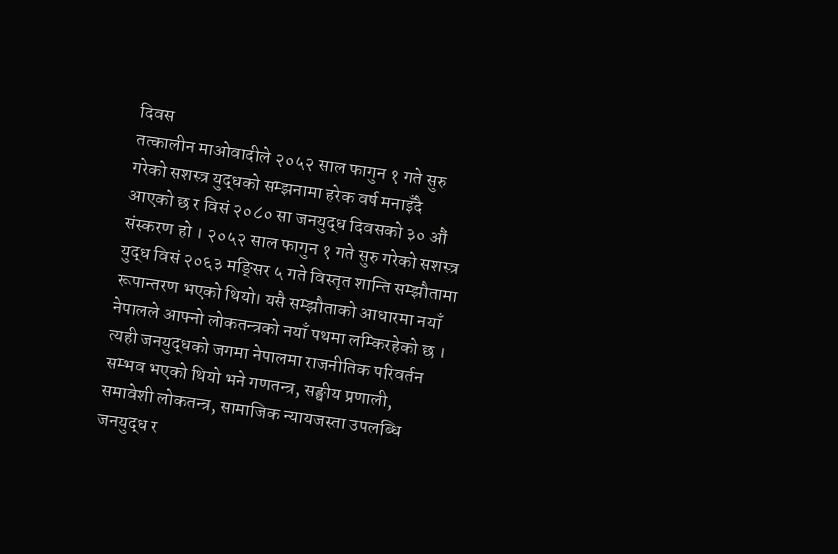दिवस
तत्कालीन माओवादीले २०५२ साल फागुन १ गते सुरु गरेको सशस्त्र युद्धको सम्झनामा हरेक वर्ष मनाइँदै आएको छ र विसं २०८० सा जनयुद्ध दिवसको ३० औं संस्करण हो । २०५२ साल फागुन १ गते सुरु गरेको सशस्त्र युद्ध विसं २०६३ मङ्सिर ५ गते विस्तृत शान्ति सम्झौतामा रूपान्तरण भएको थियो। यसै सम्झौताको आधारमा नयाँ नेपालले आफ्नो लोकतन्त्रको नयाँ पथमा लम्किरहेको छ । त्यही जनयुद्धको जगमा नेपालमा राजनीतिक परिवर्तन सम्भव भएको थियो भने गणतन्त्र, सङ्घीय प्रणाली, समावेशी लोकतन्त्र, सामाजिक न्यायजस्ता उपलब्धि जनयुद्ध र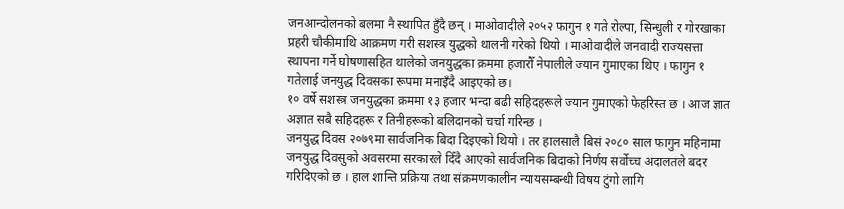जनआन्दोलनको बलमा नै स्थापित हुँदै छन् । माओवादीले २०५२ फागुन १ गते रोल्पा, सिन्धुली र गोरखाका प्रहरी चौकीमाथि आक्रमण गरी सशस्त्र युद्धको थालनी गरेको थियो । माओवादीले जनवादी राज्यसत्ता स्थापना गर्ने घोषणासहित थालेको जनयुद्धका क्रममा हजारौँ नेपालीले ज्यान गुमाएका थिए । फागुन १ गतेलाई जनयुद्ध दिवसका रूपमा मनाइँदै आइएको छ।
१० वर्षे सशस्त्र जनयुद्धका क्रममा १३ हजार भन्दा बढी सहिदहरूले ज्यान गुमाएको फेहरिस्त छ । आज ज्ञात अज्ञात सबै सहिदहरू र तिनीहरूको बलिदानको चर्चा गरिन्छ ।
जनयुद्ध दिवस २०७९मा सार्वजनिक बिदा दिइएको थियो । तर हालसालै बिसं २०८० साल फागुन महिनामा जनयुद्ध दिवसुको अवसरमा सरकारले दिँदै आएको सार्वजनिक बिदाको निर्णय सर्वोच्च अदालतले बदर गरिदिएको छ । हाल शान्ति प्रक्रिया तथा संक्रमणकालीन न्यायसम्बन्धी विषय टुंगो लागि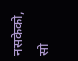नसकेको, सो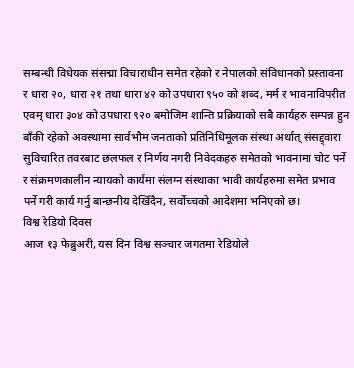सम्बन्धी विधेयक संसद्मा विचाराधीन समेत रहेको र नेपालको संविधानको प्रस्तावना र धारा २०, धारा २१ तथा धारा ४२ को उपधारा ९५० को शब्द, मर्म र भावनाविपरीत एवम् धारा ३०४ को उपधारा ९२० बमोजिम शान्ति प्रक्रियाको सबै कार्यहरु सम्पन्न हुन बाँकी रहेको अवस्थामा सार्वभौम जनताको प्रतिनिधिमूलक संस्था अर्थात् संसद्द्वारा सुविचारित तवरबाट छलफल र निर्णय नगरी निवेदकहरु समेतको भावनामा चोट पर्ने र संक्रमणकालीन न्यायको कार्यमा संलग्न संस्थाका भावी कार्यहरुमा समेत प्रभाव पर्ने गरी कार्य गर्नु बान्छनीय देखिँदैन, सर्वोच्चको आदेशमा भनिएको छ।
विश्व रेडियो दिवस
आज १३ फेब्रुअरी, यस दिन विश्व सञ्चार जगतमा रेडियोले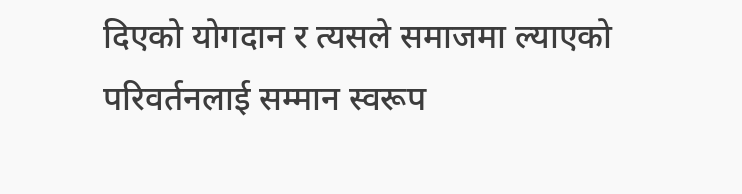दिएको योगदान र त्यसले समाजमा ल्याएको परिवर्तनलाई सम्मान स्वरूप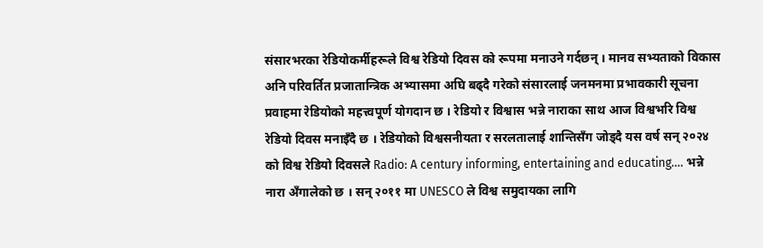संसारभरका रेडियोकर्मीहरूले विश्व रेडियो दिवस को रूपमा मनाउने गर्दछन् । मानव सभ्यताको विकास अनि परिवर्तित प्रजातान्त्रिक अभ्यासमा अघि बढ्दै गरेको संसारलाई जनमनमा प्रभावकारी सूचना प्रवाहमा रेडियोको महत्त्वपूर्ण योगदान छ । रेडियो र विश्वास भन्ने नाराका साथ आज विश्वभरि विश्व रेडियो दिवस मनाइँदै छ । रेडियोको विश्वसनीयता र सरलतालाई शान्तिसँग जोड्दै यस वर्ष सन् २०२४ को विश्व रेडियो दिवसले Radio: A century informing, entertaining and educating…. भन्ने नारा अँगालेको छ । सन् २०११ मा UNESCO ले विश्व समुदायका लागि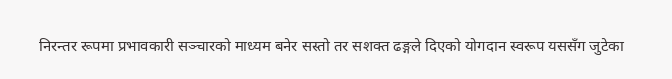निरन्तर रूपमा प्रभावकारी सञ्चारको माध्यम बनेर सस्तो तर सशक्त ढङ्गले दिएको योगदान स्वरूप यससँग जुटेका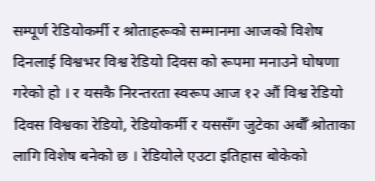सम्पूर्ण रेडियोकर्मी र श्रोताहरूको सम्मानमा आजको विशेष दिनलाई विश्वभर विश्व रेडियो दिवस को रूपमा मनाउने घोषणा गरेको हो । र यसकै निरन्तरता स्वरूप आज १२ औं विश्व रेडियो दिवस विश्वका रेडियो, रेडियोकर्मी र यससँग जुटेका अर्बौँ श्रोताका लागि विशेष बनेको छ । रेडियोले एउटा इतिहास बोकेको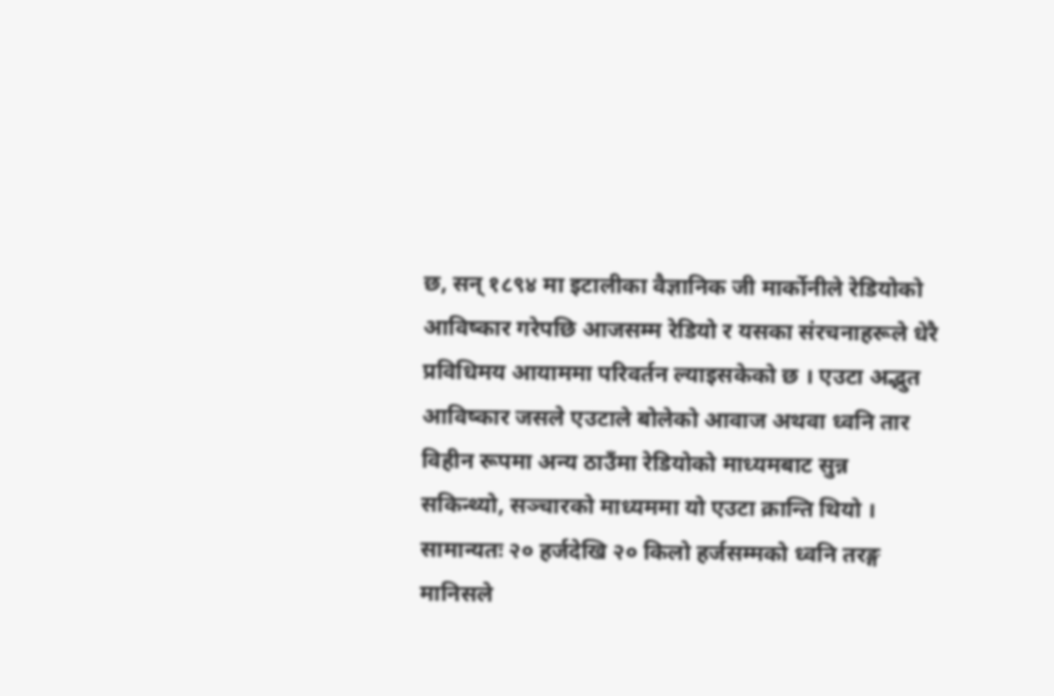छ, सन् १८९४ मा इटालीका वैज्ञानिक जी मार्कोनीले रेडियोको आविष्कार गरेपछि आजसम्म रेडियो र यसका संरचनाहरूले धेरै प्रविधिमय आयाममा परिवर्तन ल्याइसकेको छ । एउटा अद्भुत आविष्कार जसले एउटाले बोलेको आवाज अथवा ध्वनि तार विहीन रूपमा अन्य ठाउँमा रेडियोको माध्यमबाट सुन्न सकिन्थ्यो, सञ्चारको माध्यममा यो एउटा क्रान्ति थियो । सामान्यतः २० हर्जदेखि २० किलो हर्जसम्मको ध्वनि तरङ्ग मानिसले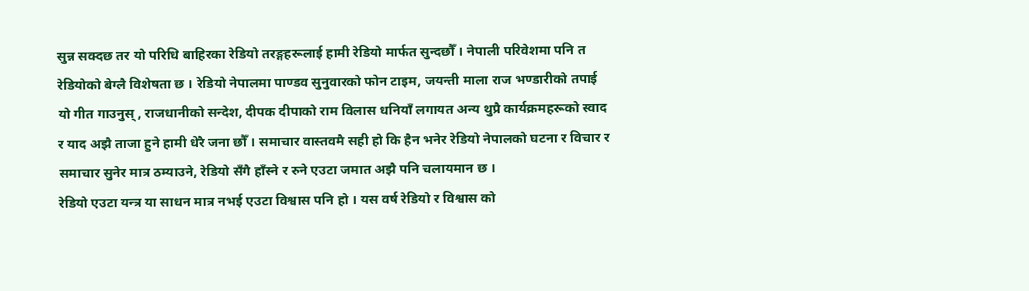सुन्न सक्दछ तर यो परिधि बाहिरका रेडियो तरङ्गहरूलाई हामी रेडियो मार्फत सुन्दछौँ । नेपाली परिवेशमा पनि त रेडियोको बेग्लै विशेषता छ । रेडियो नेपालमा पाण्डव सुनुवारको फोन टाइम, जयन्ती माला राज भण्डारीको तपाई यो गीत गाउनुस्, राजधानीको सन्देश, दीपक दीपाको राम विलास धनियाँ लगायत अन्य थुप्रै कार्यक्रमहरूको स्वाद र याद अझै ताजा हुने हामी धेरै जना छौँ । समाचार वास्तवमै सही हो कि हैन भनेर रेडियो नेपालको घटना र विचार र समाचार सुनेर मात्र ठम्याउने, रेडियो सँगै हाँस्ने र रुने एउटा जमात अझै पनि चलायमान छ ।
रेडियो एउटा यन्त्र या साधन मात्र नभई एउटा विश्वास पनि हो । यस वर्ष रेडियो र विश्वास को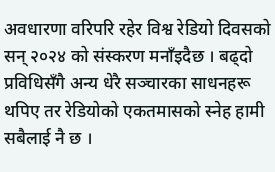अवधारणा वरिपरि रहेर विश्व रेडियो दिवसको सन् २०२४ को संस्करण मनाँइदैछ । बढ्दो प्रविधिसँगै अन्य धेरै सञ्चारका साधनहरू थपिए तर रेडियोको एकतमासको स्नेह हामी सबैलाई नै छ ।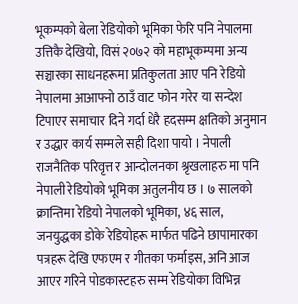भूकम्पको बेला रेडियोको भूमिका फेरि पनि नेपालमा उत्तिकै देखियो, विसं २०७२ को महाभूकम्पमा अन्य सञ्चारका साधनहरूमा प्रतिकुलता आए पनि रेडियो नेपालमा आआफ्नो ठाउँ वाट फोन गरेर या सन्देश टिपाएर समाचार दिने गर्दा धेरै हदसम्म क्षतिको अनुमान र उद्धार कार्य सम्मले सही दिशा पायो । नेपाली राजनैतिक परिवृत्त र आन्दोलनका श्रृखलाहरु मा पनि नेपाली रेडियोको भूमिका अतुलनीय छ । ७ सालको क्रान्तिमा रेडियो नेपालको भूमिका, ४६ साल, जनयुद्धका डोके रेडियोहरू मार्फत पढिने छापामारका पत्रहरू देखि एफएम र गीतका फर्माइस, अनि आज आएर गरिने पोडकास्टहरु सम्म रेडियोका विभिन्न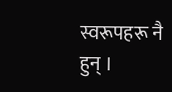स्वरूपहरू नै हुन् ।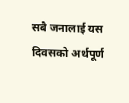सबै जनालाई यस दिवसको अर्थपूर्ण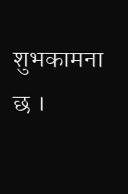शुभकामना छ ।